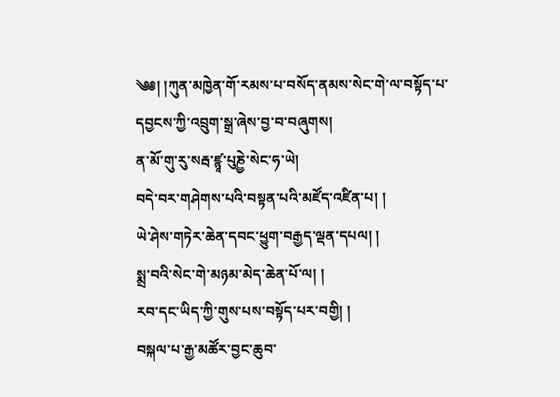༄༅། །ཀུན་མཁྱེན་གོ་རམས་པ་བསོད་ནམས་སེང་གེ་ལ་བསྟོད་པ་དབྱངས་ཀྱི་འབྲུག་སྒྲ་ཞེས་བྱ་བ་བཞུགས།
ན་མོ་གུ་རུ་སརྦ་ཛྙཱ་པུཎྱེ་སེང་ཧ་ཡེ།
བདེ་བར་གཤེགས་པའི་བསྟན་པའི་མཛོད་འཛིན་པ། །
ཡེ་ཤེས་གཏེར་ཆེན་དབང་ཕྱུག་བརྒྱད་ལྡན་དཔལ། །
སྨྲ་བའི་སེང་གེ་མཉམ་མེད་ཆེན་པོ་ལ། །
རབ་དང་ཡིད་ཀྱི་གུས་པས་བསྟོད་པར་བགྱི། །
བསྐལ་པ་རྒྱ་མཚོར་བྱང་ཆུབ་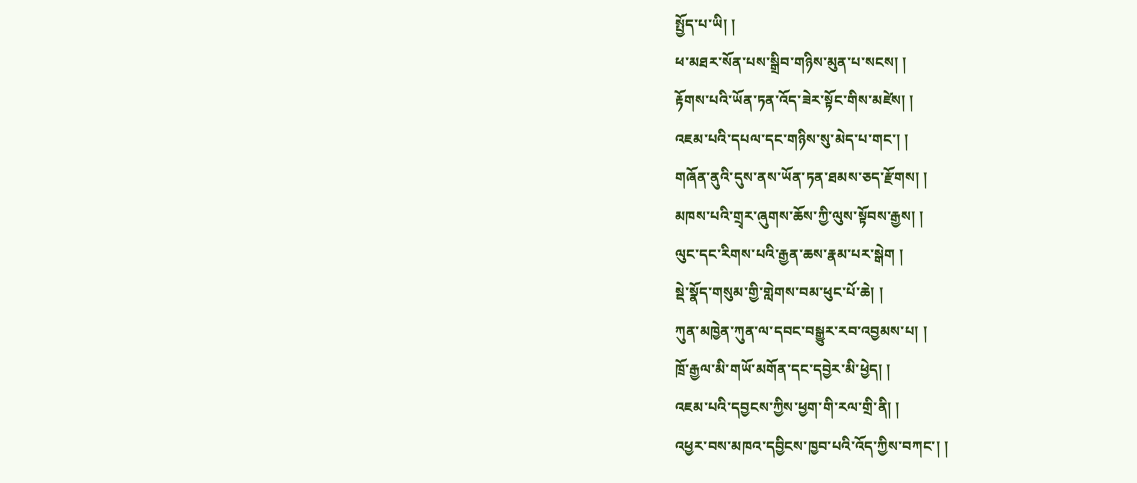སྤྱོད་པ་ཡི། །
ཕ་མཐར་སོན་པས་སྒྲིབ་གཉིས་མུན་པ་སངས། །
རྟོགས་པའི་ཡོན་ཏན་འོད་ཟེར་སྟོང་གིས་མཛེས། །
འཇམ་པའི་དཔལ་དང་གཉིས་སུ་མེད་པ་གང་། །
གཞོན་ནུའི་དུས་ནས་ཡོན་ཏན་ཐམས་ཅད་རྫོགས། །
མཁས་པའི་གྲྭར་ཞུགས་ཆོས་ཀྱི་ལུས་སྟོབས་རྒྱས། །
ལུང་དང་རིགས་པའི་རྒྱན་ཆས་རྣམ་པར་སྒེག །
སྡེ་སྣོད་གསུམ་གྱི་གླེགས་བམ་ཕུང་པོ་ཆེ། །
ཀུན་མཁྱེན་ཀུན་ལ་དབང་བསྒྱུར་རབ་འབྱམས་པ། །
ཁྲོ་རྒྱལ་མི་གཡོ་མགོན་དང་དབྱེར་མི་ཕྱེད། །
འཇམ་པའི་དབྱངས་ཀྱིས་ཕྱག་གི་རལ་གྲི་ནི། །
འཕྱར་བས་མཁའ་དབྱིངས་ཁྱབ་པའི་འོད་ཀྱིས་བཀང་། །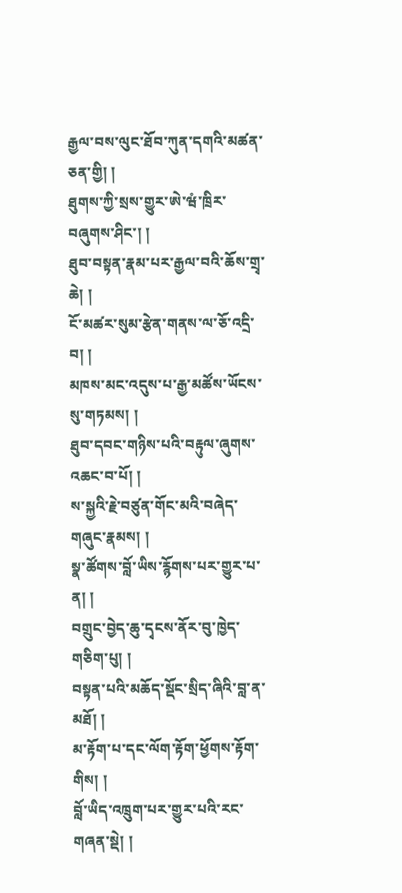རྒྱལ་བས་ལུང་ཐོབ་ཀུན་དགའི་མཚན་ཅན་གྱི། །
ཐུགས་ཀྱི་སྲས་གྱུར་ཨེ་ཝཾ་ཁྲིར་བཞུགས་ཤིང་། །
ཐུབ་བསྟན་རྣམ་པར་རྒྱལ་བའི་ཆོས་གྲྭ་ཆེ། །
ངོ་མཚར་སུམ་རྩེན་གནས་ལ་ཅོ་འདྲི་བ། །
མཁས་མང་འདུས་པ་རྒྱ་མཚོས་ཡོངས་སུ་གཏམས། །
ཐུབ་དབང་གཉིས་པའི་བརྟུལ་ཞུགས་འཆང་བ་པོ། །
ས་སྐྱའི་རྗེ་བཙུན་གོང་མའི་བཞེད་གཞུང་རྣམས། །
སྣ་ཚོགས་བློ་ཡིས་རྙོགས་པར་གྱུར་པ་ན། །
བགྲུང་བྱེད་ཆུ་དྭངས་ནོར་བུ་ཁྱེད་གཅིག་པུ། །
བསྟན་པའི་མཆོད་སྡོང་སྲིད་ཞིའི་བླ་ན་མཐོ། །
མ་རྟོག་པ་དང་ལོག་རྟོག་ཕྱོགས་རྟོག་གིས། །
བློ་ཡིད་འཁྲུག་པར་གྱུར་པའི་རང་གཞན་སྡེ། །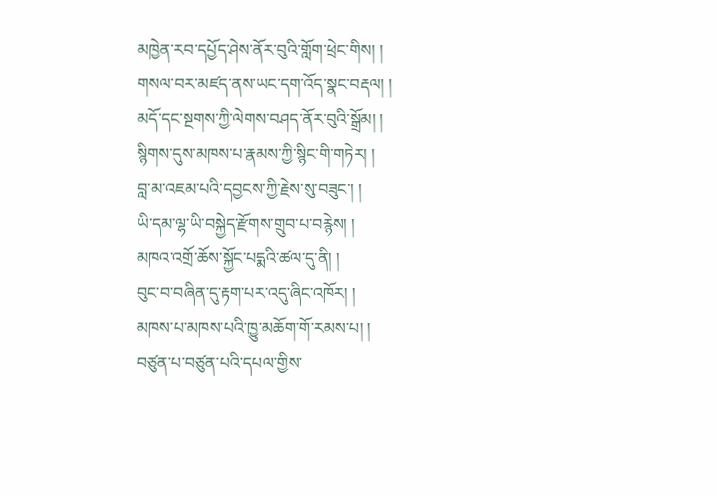མཁྱེན་རབ་དཔྱོད་ཤེས་ནོར་བུའི་གློག་ཕྲེང་གིས། །
གསལ་བར་མཛད་ནས་ཡང་དག་འོད་སྣང་བརྡལ། །
མདོ་དང་སྔགས་ཀྱི་ལེགས་བཤད་ནོར་བུའི་སྒྲོམ། །
སྙིགས་དུས་མཁས་པ་རྣམས་ཀྱི་སྙིང་གི་གཏེར། །
བླ་མ་འཇམ་པའི་དབྱངས་ཀྱི་རྗེས་སུ་བཟུང་། །
ཡི་དམ་ལྷ་ཡི་བསྐྱེད་རྫོགས་གྲུབ་པ་བརྙེས། །
མཁའ་འགྲོ་ཆོས་སྐྱོང་པདྨའི་ཚལ་དུ་ནི། །
བུང་བ་བཞིན་དུ་རྟག་པར་འདུ་ཞིང་འཁོར། །
མཁས་པ་མཁས་པའི་ཁྱུ་མཆོག་གོ་རམས་པ། །
བཙུན་པ་བཙུན་པའི་དཔལ་གྱིས་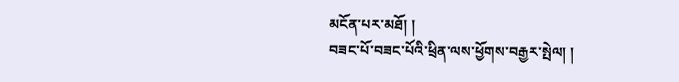མངོན་པར་མཐོ། །
བཟང་པོ་བཟང་པོའི་ཕྲིན་ལས་ཕྱོགས་བརྒྱར་སྤེལ། །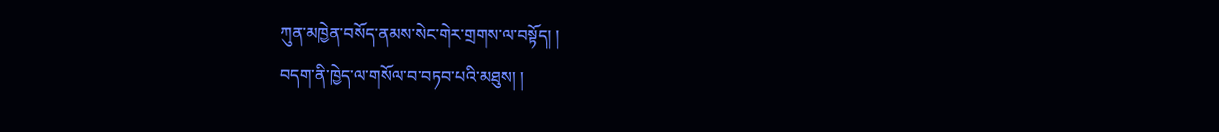ཀུན་མཁྱེན་བསོད་ནམས་སེང་གེར་གྲགས་ལ་བསྟོད། །
བདག་ནི་ཁྱེད་ལ་གསོལ་བ་བཏབ་པའི་མཐུས། །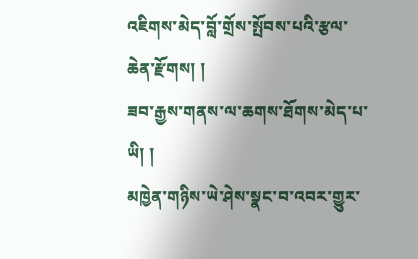འཇིགས་མེད་བློ་གྲོས་སྤོབས་པའི་རྩལ་ཆེན་རྫོགས། །
ཟབ་རྒྱས་གནས་ལ་ཆགས་ཐོགས་མེད་པ་ཡི། །
མཁྱེན་གཉིས་ཡེ་ཤེས་སྣང་བ་འབར་གྱུར་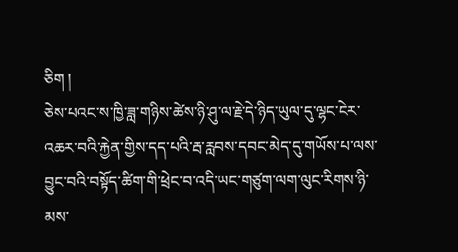ཅིག །
ཅེས་པའང་ས་ཁྱི་ཟླ་གཉིས་ཚེས་ཉི་ཤུ་ལ་རྗེ་དེ་ཉིད་ཡུལ་དུ་ལྷང་ངེར་འཆར་བའི་རྐྱེན་གྱིས་དད་པའི་རྦ་རླབས་དབང་མེད་དུ་གཡོས་པ་ལས་བྱུང་བའི་བསྟོད་ཚིག་གི་ཕྲེང་བ་འདི་ཡང་གཙུག་ལག་ལུང་རིགས་ཉི་མས་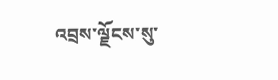འབྲས་ལྗོངས་སུ་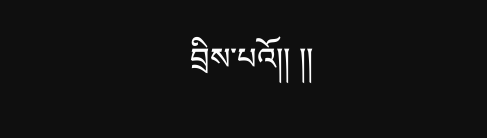བྲིས་པའོ།། །།